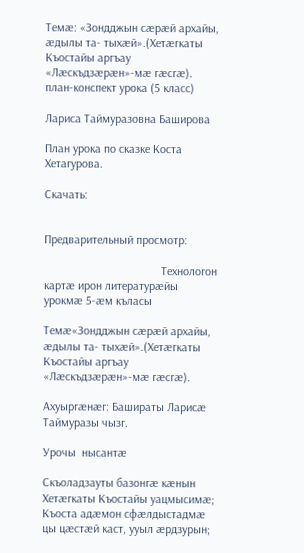Темæ: «Зондджын сæрæй архайы, æдылы та- тыхæй».(Хетæгкаты Къостайы аргъау «Лæскъдзæрæн»-мæ гæсгæ).
план-конспект урока (5 класс)

Лариса Таймуразовна Баширова

План урока по сказке Коста Хетагурова.

Скачать:


Предварительный просмотр:

                                       Технологон  картæ ирон литературæйы  урокмæ 5-æм къласы

Темæ«Зондджын сæрæй архайы, æдылы та- тыхæй».(Хетæгкаты Къостайы аргъау «Лæскъдзæрæн»-мæ гæсгæ).

Ахуыргæнæг: Башираты Ларисæ Таймуразы чызг.

Урочы  нысантæ

Скъоладзауты базонгæ кæнын Хетæгкаты Къостайы уацмысимæ; Къоста адæмон сфæлдыстадмæ цы цæстæй каст, ууыл æрдзурын;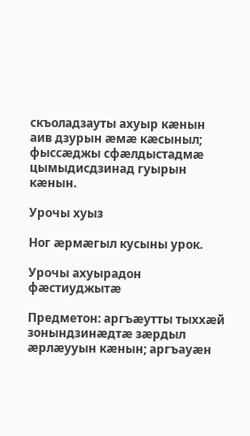скъоладзауты ахуыр кæнын аив дзурын æмæ кæсыныл; фыссæджы сфæлдыстадмæ цымыдисдзинад гуырын кæнын.

Урочы хуыз

Ног æрмæгыл кусыны урок.

Урочы ахуырадон фæстиуджытæ

Предметон: аргъæутты тыххæй зонындзинæдтæ зæрдыл æрлæууын кæнын; аргъауæн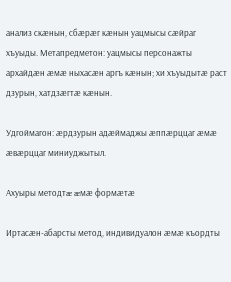анализ скæнын, сбæрæг кæнын уацмысы сæйраг хъуыды. Метапредметон: уацмысы персонажты архайдæн æмæ ныхасæн аргъ кæнын; хи хъуыдытæ раст дзурын, хатдзæгтæ кæнын.

Удгоймагон: æрдзурын адæймаджы æппæрццаг æмæ æвæрццаг миниуджытыл.

Ахуыры методтæ æмæ формæтæ

Иртасæн-абарсты метод, индивидуалон æмæ къордты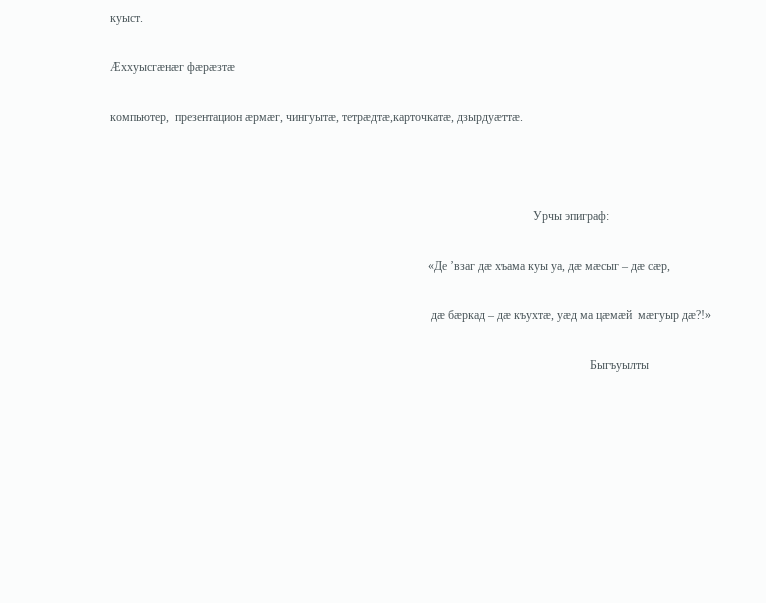куыст.

Æххуысгæнæг фæрæзтæ

компьютер,  презентацион æрмæг, чингуытæ, тетрæдтæ,карточкатæ, дзырдуæттæ.



                                                                                                                                             Урчы эпиграф:

                                                                                                          «Де ’взаг дæ хъама куы уа, дæ мæсыг – дæ сæр,

                                                                                                           дæ бæркад – дæ къухтæ, уæд ма цæмæй  мæгуыр дæ?!»

                                                                                                                                                                Быгъуылты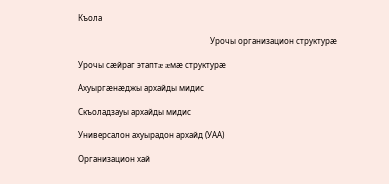Къола

                                                                  Урочы организацион структурæ

Урочы сæйраг этаптæ æмæ структурæ

Ахуыргæнæджы архайды мидис

Скъоладзауы архайды мидис

Универсалон ахуырадон архайд (УАА)

Организацион хай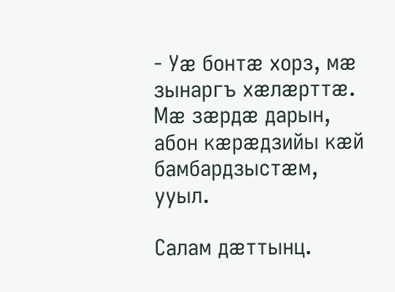- Уæ бонтæ хорз, мæ зынаргъ хæлæрттæ. Мæ зæрдæ дарын, абон кæрæдзийы кæй бамбардзыстæм, ууыл.

Cалам дæттынц.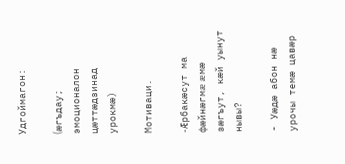Удгоймагон:

(æгъдау; эмоционалон цæттæдзинад урокмæ)

Мотиваци.

-Æрбакæсут ма фæйнæгмæ æмæ зæгъут, кæй уынут нывы?

- Уæдæ абон нæ урочы темæ цавæр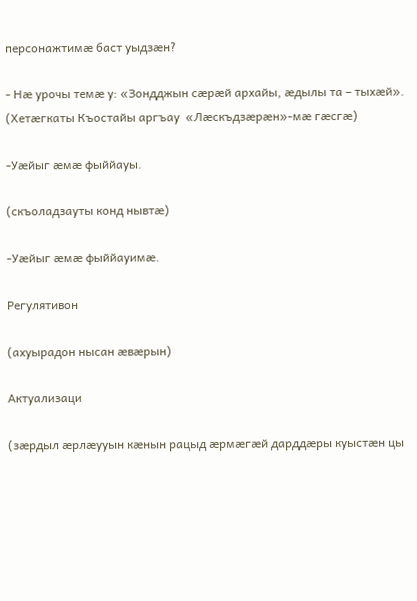персонажтимæ баст уыдзæн?

- Нæ урочы темæ у: «Зондджын сӕрӕй архайы, ӕдылы та – тыхӕй».   (Хетӕгкаты Къостайы аргъау  «Лӕскъдзӕрӕн»-мӕ гӕсгӕ)

-Уæйыг æмæ фыййауы.

(скъоладзауты конд нывтæ)

-Уæйыг æмæ фыййауимæ.

Регулятивон

(ахуырадон нысан æвæрын)

Актуализаци

(зæрдыл æрлæууын кæнын рацыд æрмæгæй дарддæры куыстæн цы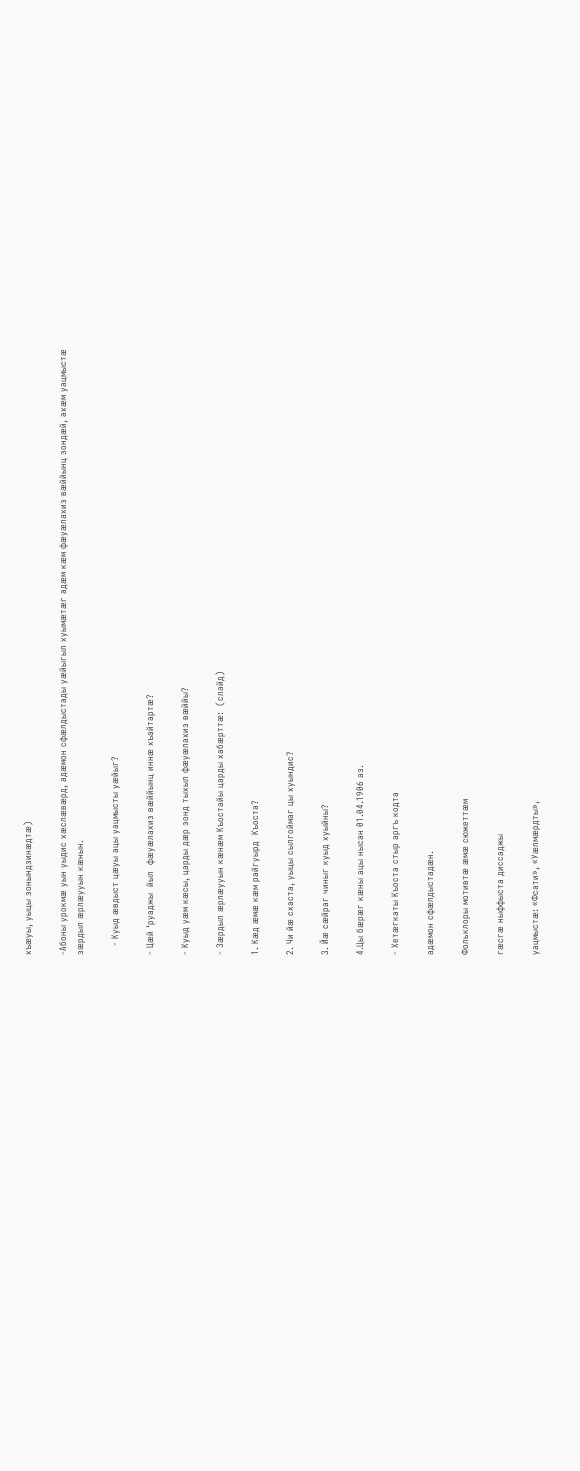хъæуы, уыцы зонындзинæдтæ)

-Абоны урокмӕ уын уыдис хӕслӕвӕрд, адӕмон сфӕлдыстады уӕйыгыл хуымӕтӕг адӕм кӕм фӕуӕлахиз вӕййынц зондӕй, ахӕм уацмыстӕ зӕрдыл ӕрлӕууын кæнын.

   - Куыд ӕвдыст цӕуы ацы уацмысты уӕйыг?

- Цӕй ‘руаджы  йыл  фӕуӕлахиз вӕййынц иннӕ хъайтартӕ?

- Куыд уӕм кӕсы, царды дӕр зонд тыхыл фӕуӕлахиз вӕййы?

- Зæрдыл æрлæууын кæнæм Къостайы царды хабæрттæ:  (слайд)

1. Кæд æмæ кæм райгуырд  Къоста?

2. Чи йæ схаста, уыцы сылгоймаг цы хуындис?

3. Йæ сæйраг чиныг куыд хуыйны?

4.Цы бæрæг кæны ацы нысан 01.04.1906 аз.

- Хетӕгкаты Къоста стыр аргъ кодта

адӕмон сфӕлдыстадӕн.

Фольклоры мотивтӕ ӕмӕ сюжеттӕм

гӕсгӕ ныффыста диссаджы

уацмыстӕ: «Фсати», «Уӕлмӕрдты»,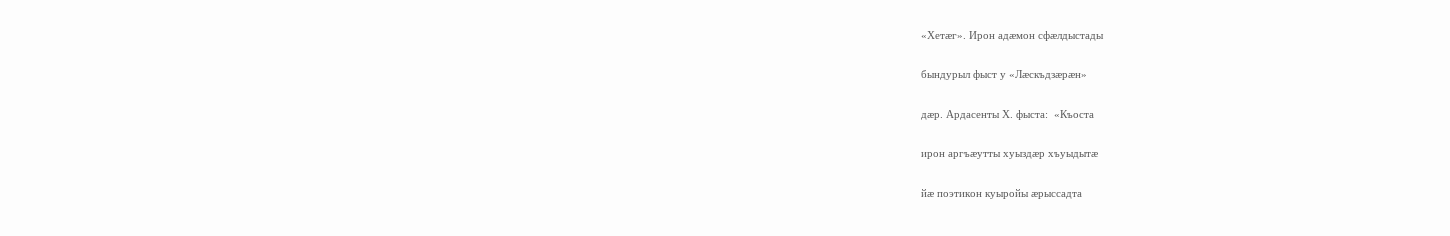«Хетӕг». Ирон адӕмон сфӕлдыстады

бындурыл фыст у «Лӕскъдзӕрӕн»

дӕр. Ардасенты Х. фыста:  «Къоста

ирон аргъӕутты хуыздӕр хъуыдытӕ

йӕ поэтикон куыройы ӕрыссадта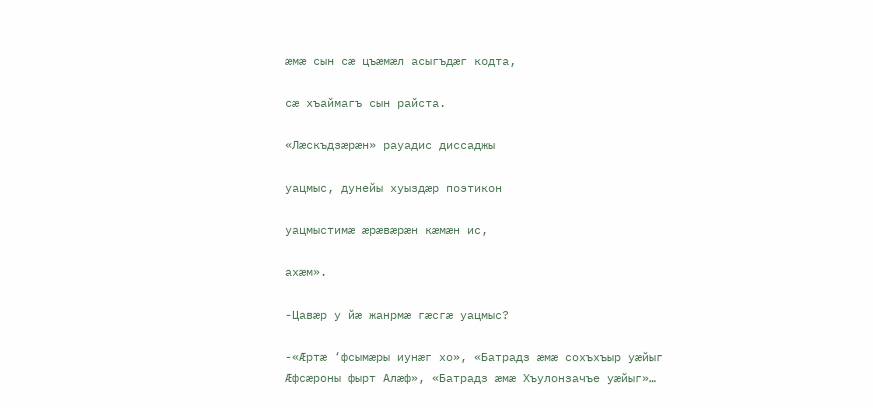ӕмӕ сын сӕ цъӕмӕл асыгъдӕг кодта,

сӕ хъаймагъ сын райста.

«Лӕскъдзӕрӕн» рауадис диссаджы

уацмыс, дунейы хуыздӕр поэтикон

уацмыстимӕ ӕрӕвӕрӕн кӕмӕн ис,

ахӕм».

-Цавӕр у йӕ жанрмӕ гӕсгӕ уацмыс?

-«Ӕртӕ ‘фсымӕры иунӕг хо», «Батрадз æмæ сохъхъыр уæйыг Æфсæроны фырт Алæф», «Батрадз æмæ Хъулонзачъе уæйыг»…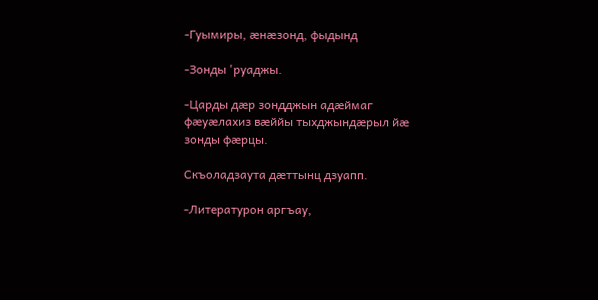-Гуымиры, ӕнӕзонд, фыдынд

-Зонды 'руаджы.

-Царды дӕр зондджын адӕймаг фӕуӕлахиз вӕййы тыхджындӕрыл йӕ зонды фӕрцы.

Скъоладзаута дæттынц дзуапп.

-Литературон аргъау,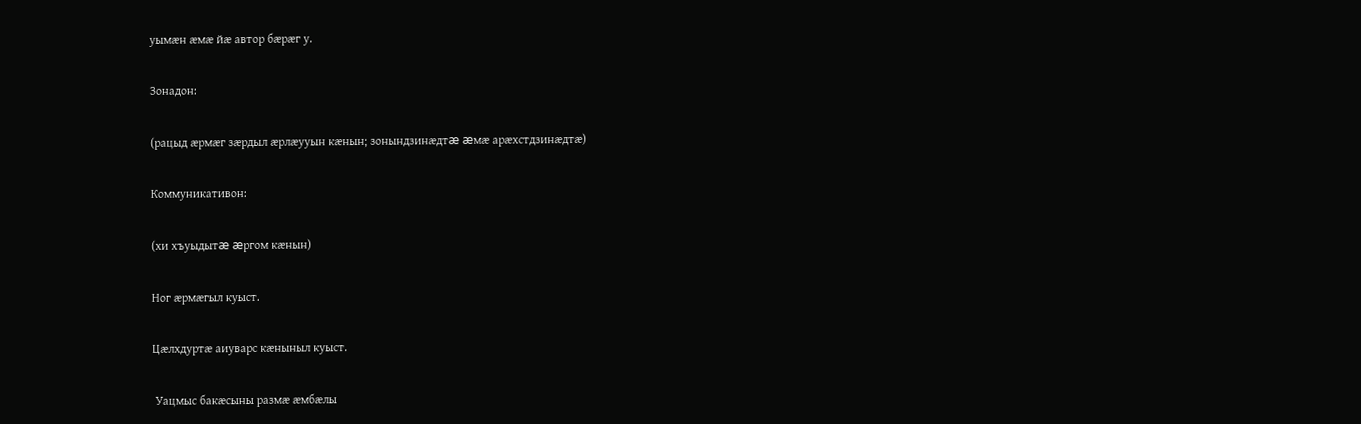уымӕн ӕмӕ йӕ автор бӕрӕг у.

Зонадон:

(рацыд æрмæг зæрдыл æрлæууын кæнын; зонындзинæдтæ æмæ арæхстдзинæдтæ)

Коммуникативон:

(хи хъуыдытæ æргом кæнын)

Ног æрмæгыл куыст.

Цæлхдуртæ аиуварс кæныныл куыст.

 Уацмыс бакӕсыны размӕ ӕмбӕлы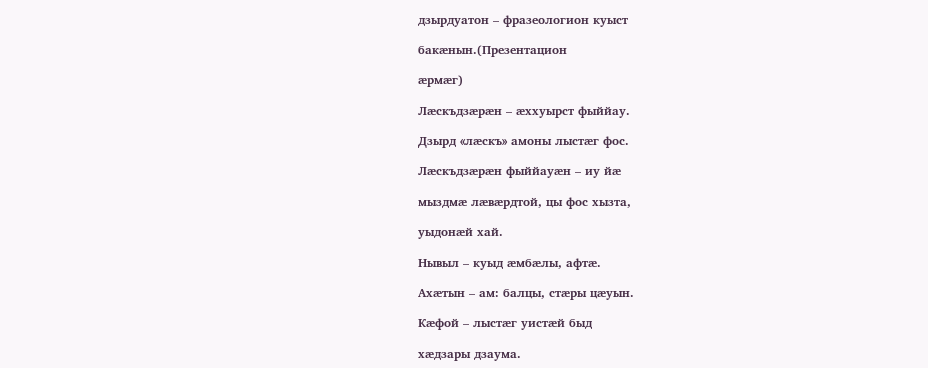дзырдуатон – фразеологион куыст

бакӕнын.(Презентацион

ӕрмӕг)

Лӕскъдзӕрӕн – ӕххуырст фыййау.

Дзырд «лӕскъ» амоны лыстӕг фос.

Лӕскъдзӕрӕн фыййауӕн – иу йӕ

мыздмӕ лӕвӕрдтой, цы фос хызта,

уыдонӕй хай.

Нывыл – куыд ӕмбӕлы, афтӕ.

Ахӕтын – ам: балцы, стӕры цӕуын.

Кӕфой – лыстӕг уистӕй быд

хӕдзары дзаума.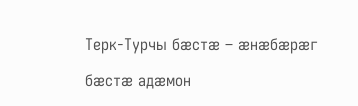Терк-Турчы бӕстӕ – ӕнӕбӕрӕг

бӕстӕ адӕмон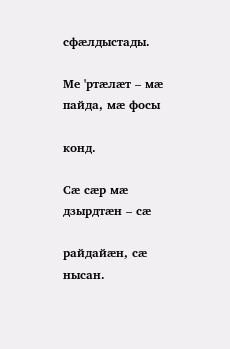сфӕлдыстады.

Ме 'ртӕлӕт – мӕ пайда, мӕ фосы

конд.

Сӕ сӕр мӕ дзырдтӕн – сӕ

райдайӕн, сӕ нысан.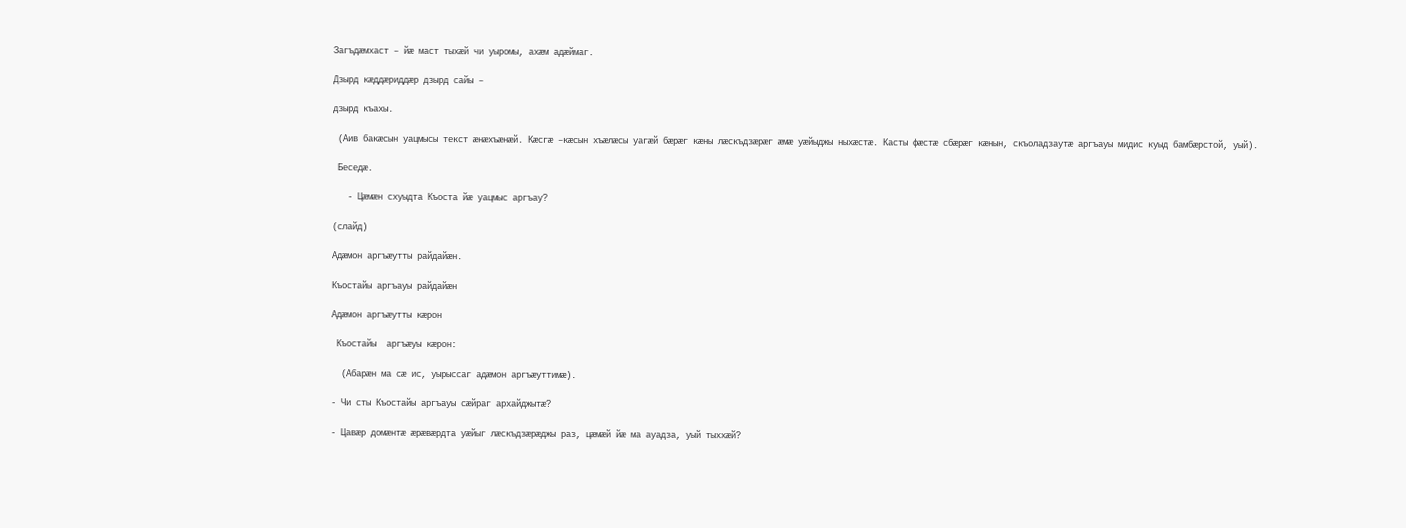Загъдӕмхаст – йӕ маст тыхӕй чи уыромы, ахӕм адӕймаг.

Дзырд кӕддӕриддӕр дзырд сайы –

дзырд къахы.

 (Аив бакӕсын уацмысы текст ӕнӕхъӕнӕй. Кӕсгӕ –кӕсын хъӕлӕсы уагӕй бӕрӕг кӕны лӕскъдзӕрӕг ӕмӕ уӕйыджы ныхӕстӕ. Касты фӕстӕ сбӕрӕг кӕнын, скъоладзаутӕ аргъауы мидис куыд бамбӕрстой, уый).

 Беседæ.

   - Цӕмӕн схуыдта Къоста йӕ уацмыс аргъау?

(слайд)

Адӕмон аргъӕутты райдайӕн.

Къостайы аргъауы райдайӕн

Адӕмон аргъӕутты кӕрон

 Къостайы  аргъӕуы кӕрон:

  (Абарӕн ма сӕ ис, уырыссаг адӕмон аргъӕуттимӕ).

- Чи сты Къостайы аргъауы сæйраг архайджытæ?

- Цавæр домӕнтӕ ӕрӕвӕрдта уӕйыг лӕскъдзӕрӕджы раз, цӕмӕй йӕ ма ауадза, уый тыххӕй?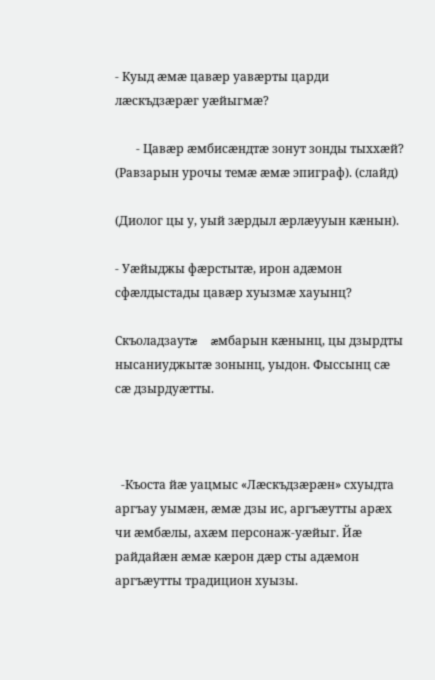- Куыд ӕмӕ цавӕр уавӕрты царди лӕскъдзӕрӕг уӕйыгмӕ?

       - Цавӕр ӕмбисӕндтӕ зонут зонды тыххӕй? (Равзарын урочы темӕ ӕмӕ эпиграф). (слайд)

(Диолог цы у, уый зæрдыл æрлæууын кæнын).

- Уӕйыджы фӕрстытӕ, ирон адӕмон сфӕлдыстады цавӕр хуызмӕ хауынц?

Скъоладзаутæ  æмбарын кæнынц, цы дзырдты нысаниуджытæ зонынц, уыдон. Фыссынц сæ сæ дзырдуæтты.



  -Къоста йæ уацмыс «Лӕскъдзӕрӕн» схуыдта аргъау уымӕн, ӕмӕ дзы ис, аргъӕутты арӕх чи ӕмбӕлы, ахӕм персонаж-уӕйыг. Йӕ райдайӕн ӕмӕ кӕрон дӕр сты адӕмон аргъӕутты традицион хуызы.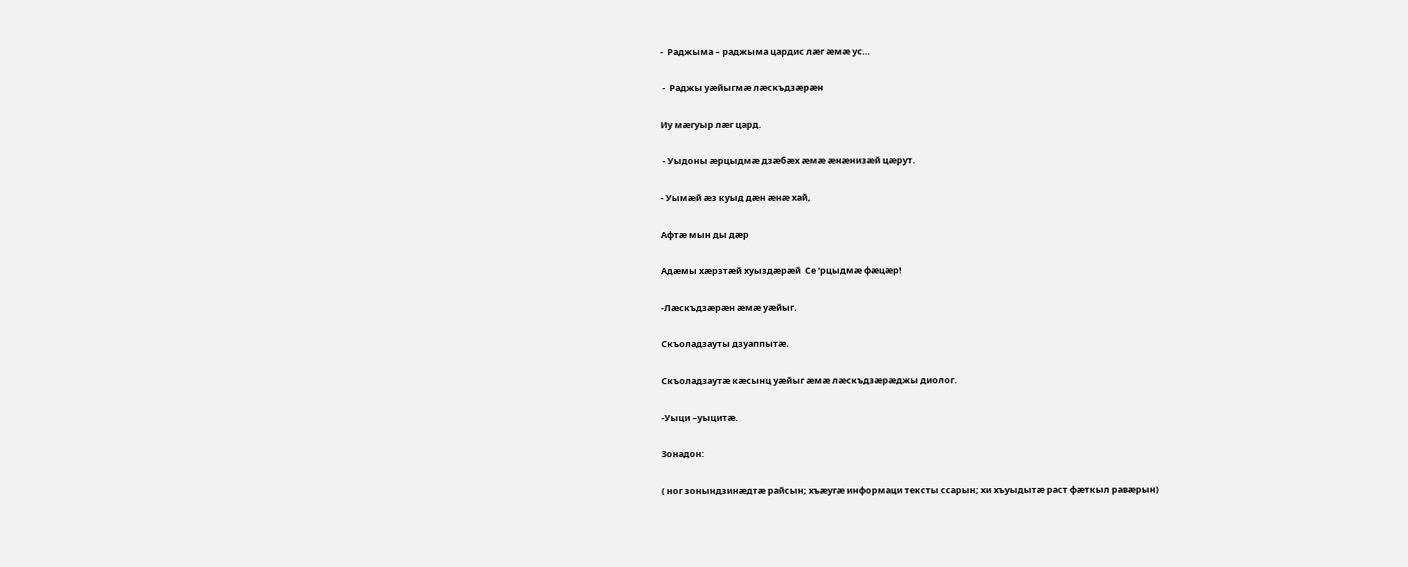-  Раджыма – раджыма цардис лӕг ӕмӕ ус…

 -  Раджы уӕйыгмӕ лӕскъдзӕрӕн

Иу мӕгуыр лӕг цард.

 - Уыдоны ӕрцыдмӕ дзӕбӕх ӕмӕ ӕнӕнизӕй цӕрут.

- Уымӕй ӕз куыд дӕн ӕнӕ хай,

Афтӕ мын ды дӕр

Адӕмы хӕрзтӕй хуыздӕрӕй  Се ‘рцыдмӕ фӕцӕр!

-Лæскъдзæрæн æмæ уæйыг.

Скъоладзауты дзуаппытæ.

Скъоладзаутæ кæсынц уæйыг æмæ лæскъдзæрæджы диолог.

-Уыци –уыцитӕ.

Зонадон:

( ног зонындзинæдтæ райсын; хъæугæ информаци тексты ссарын; хи хъуыдытæ раст фæткыл равæрын)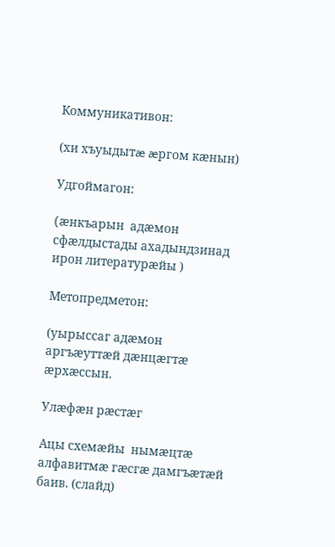Коммуникативон:

(хи хъуыдытæ æргом кæнын)

Удгоймагон:

(æнкъарын  адæмон сфæлдыстады ахадындзинад ирон литературæйы )

Метопредметон:

(уырыссаг адæмон аргъæуттæй дæнцæгтæ æрхæссын.

Улæфæн рæстæг

Ацы схемæйы  нымӕцтӕ алфавитмӕ гӕсгӕ дамгъӕтӕй баив. (слайд)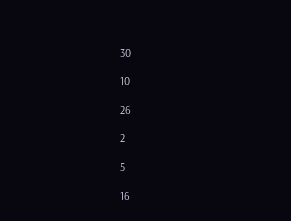30

10

26

2

5

16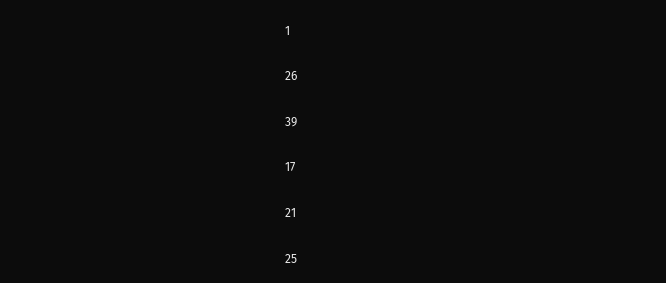1

26

39

17

21

25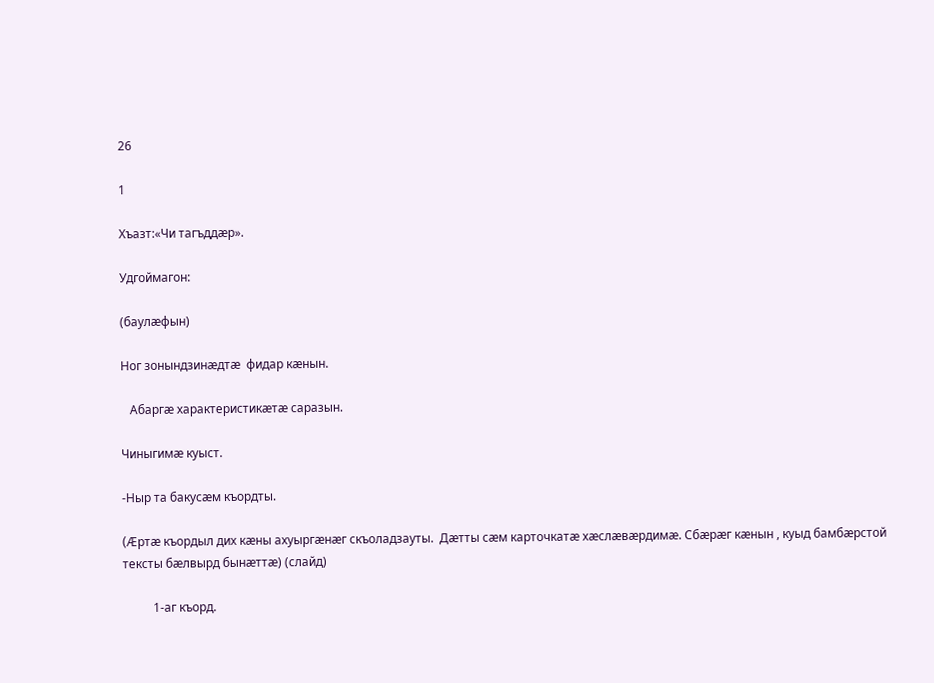26

1

Хъазт:«Чи тагъддæр».

Удгоймагон:

(баулæфын)

Ног зонындзинæдтæ  фидар кæнын.

   Абаргӕ характеристикӕтӕ саразын.

Чиныгимӕ куыст.

-Ныр та бакусæм къордты.

(Æртæ къордыл дих кæны ахуыргæнæг скъоладзауты.  Дæтты сæм карточкатæ хæслæвæрдимæ. Сбæрæг кæнын , куыд бамбæрстой тексты бæлвырд бынæттæ) (слайд)

          1-аг къорд.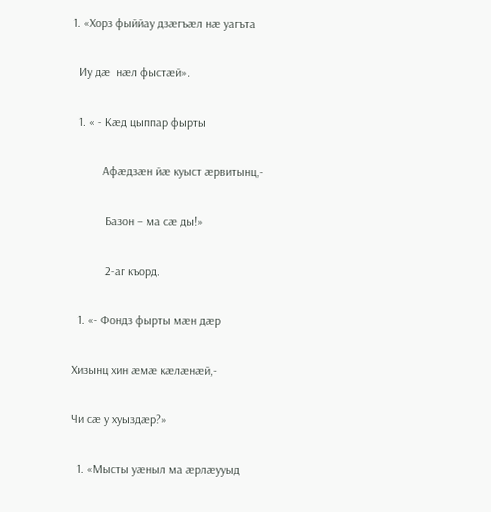1. «Хорз фыййау дзӕгъӕл нӕ уагъта

  Иу дӕ  нӕл фыстӕй».

  1. « - Кӕд цыппар фырты

          Афӕдзӕн йӕ куыст ӕрвитынц,-

           Базон – ма сӕ ды!»

           2-аг къорд.

  1. «- Фондз фырты мӕн дӕр

Хизынц хин ӕмӕ кӕлӕнӕй,-

Чи сӕ у хуыздӕр?»

  1. «Мысты уӕныл ма ӕрлӕууыд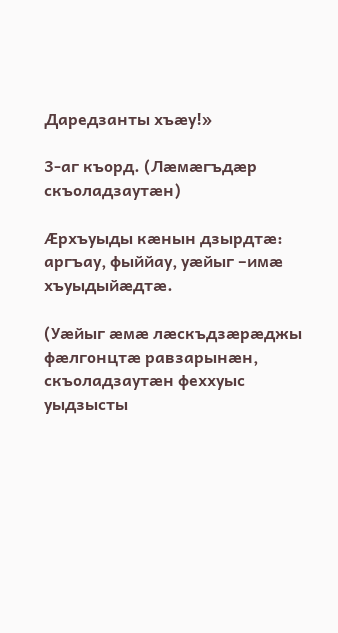Даредзанты хъӕу!»

3-аг къорд. (Лӕмӕгъдӕр скъоладзаутӕн)

Ӕрхъуыды кӕнын дзырдтӕ: аргъау, фыййау, уӕйыг –имӕ хъуыдыйӕдтӕ.

(Уӕйыг ӕмӕ лӕскъдзӕрӕджы фӕлгонцтӕ равзарынӕн, скъоладзаутӕн феххуыс уыдзысты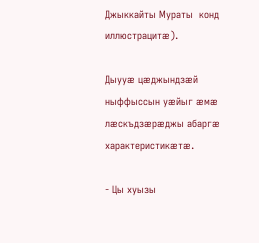Джыккайты Мураты  конд иллюстрацитӕ).

Дыууӕ цӕджындзӕй ныффыссын уӕйыг ӕмӕ лӕскъдзӕрӕджы абаргӕ характеристикӕтӕ.

- Цы хуызы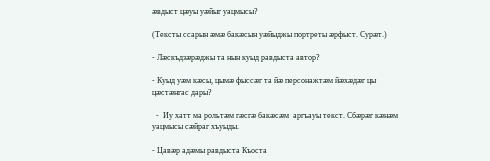ӕвдыст цӕуы уӕйыг уацмысы?

(Тексты ссарын ӕмӕ бакӕсын уӕйыджы портреты ӕрфыст. Сурӕт.)

- Лӕскъдзӕрӕджы та нын куыд равдыста автор?

- Куыд уӕм кӕсы, цымӕ фыссӕг та йӕ персонажтӕм йӕхӕдӕг цы цӕстӕнгас дары?

  -  Иу хатт ма рольтӕм гӕсгӕ бакӕсӕм  аргъауы текст. Сбӕрӕг кӕнӕм уацмысы сӕйраг хъуыды.

- Цавæр адæмы равдыста Къоста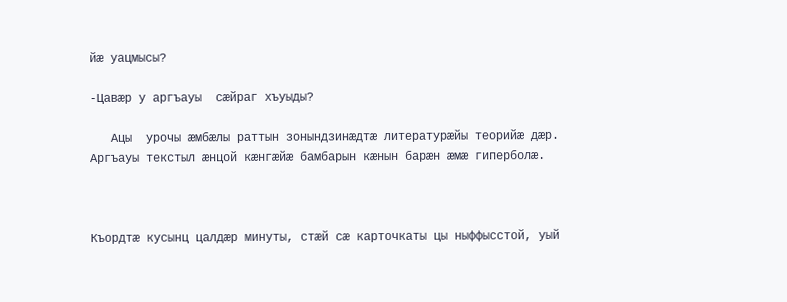йæ уацмысы?

-Цавӕр у аргъауы  сӕйраг хъуыды?

   Ацы  урочы ӕмбӕлы раттын зонындзинӕдтӕ литературӕйы теорийӕ дӕр. Аргъауы текстыл ӕнцой кӕнгӕйӕ бамбарын кӕнын барӕн ӕмӕ гиперболӕ.



Къордтæ кусынц цалдæр минуты, стæй сæ карточкаты цы ныффысстой, уый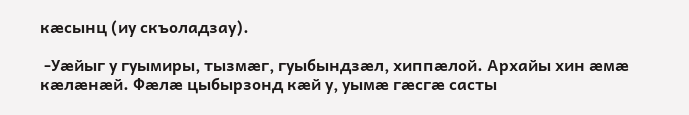кæсынц (иу скъоладзау).

 -Уӕйыг у гуымиры, тызмӕг, гуыбындзӕл, хиппӕлой. Архайы хин ӕмӕ кӕлӕнӕй. Фӕлӕ цыбырзонд кӕй у, уымӕ гӕсгӕ састы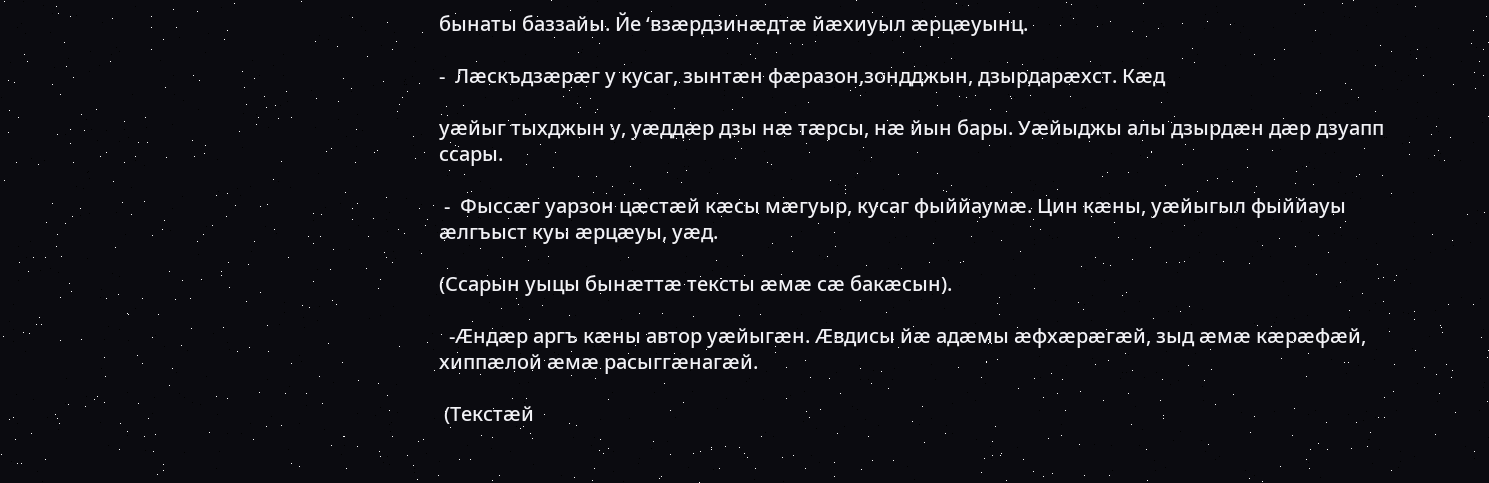бынаты баззайы. Йе ‘взӕрдзинӕдтӕ йӕхиуыл ӕрцӕуынц.

-  Лӕскъдзӕрӕг у кусаг, зынтӕн фӕразон,зондджын, дзырдарӕхст. Кӕд

уӕйыг тыхджын у, уӕддӕр дзы нӕ тӕрсы, нӕ йын бары. Уӕйыджы алы дзырдӕн дӕр дзуапп ссары.

 -  Фыссӕг уарзон цӕстӕй кӕсы мӕгуыр, кусаг фыййаумӕ. Цин кӕны, уӕйыгыл фыййауы ӕлгъыст куы ӕрцӕуы, уӕд.

(Ссарын уыцы бынӕттӕ тексты ӕмӕ сӕ бакӕсын).

  -Ӕндӕр аргъ кӕны автор уӕйыгӕн. Ӕвдисы йӕ адӕмы ӕфхӕрӕгӕй, зыд ӕмӕ кӕрӕфӕй, хиппӕлой ӕмӕ расыггӕнагӕй.

 (Текстӕй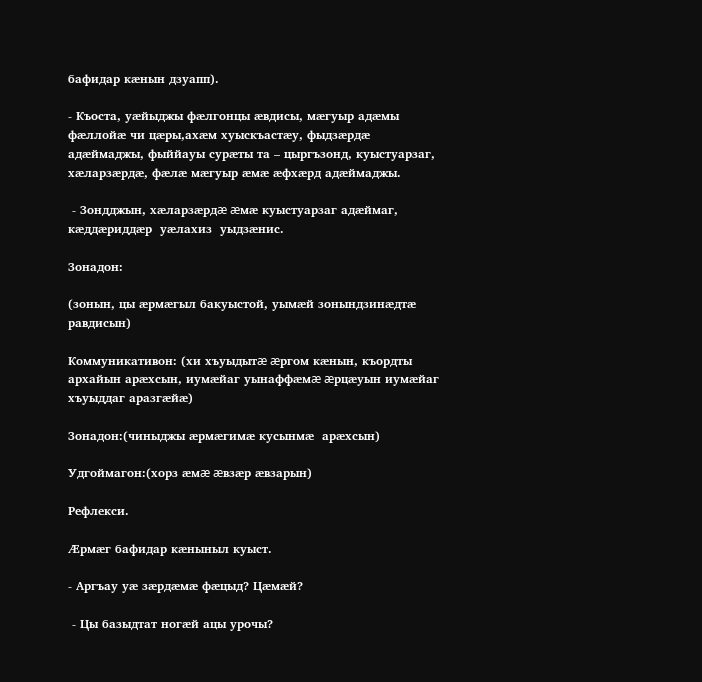бафидар кӕнын дзуапп).

- Къоста, уӕйыджы фӕлгонцы ӕвдисы, мӕгуыр адӕмы фӕллойӕ чи цӕры,ахӕм хуыскъастӕу, фыдзӕрдӕ адӕймаджы, фыййауы сурӕты та – цыргъзонд, куыстуарзаг, хӕларзӕрдӕ, фӕлӕ мӕгуыр ӕмӕ ӕфхӕрд адӕймаджы.

 - Зондджын, хæларзæрдæ æмæ куыстуарзаг адæймаг, кæддæриддæр  уæлахиз  уыдзæнис.

Зонадон:

(зонын, цы æрмæгыл бакуыстой, уымæй зонындзинæдтæ равдисын)

Коммуникативон: (хи хъуыдытæ æргом кæнын, къордты архайын арæхсын, иумæйаг уынаффæмæ æрцæуын иумæйаг хъуыддаг аразгæйæ)

Зонадон:(чиныджы æрмæгимæ кусынмæ  арæхсын)

Удгоймагон:(хорз æмæ æвзæр æвзарын)

Рефлекси.

Æрмæг бафидар кæныныл куыст.

- Аргъау уӕ зӕрдӕмӕ фӕцыд? Цӕмӕй?

 - Цы базыдтат ногӕй ацы урочы?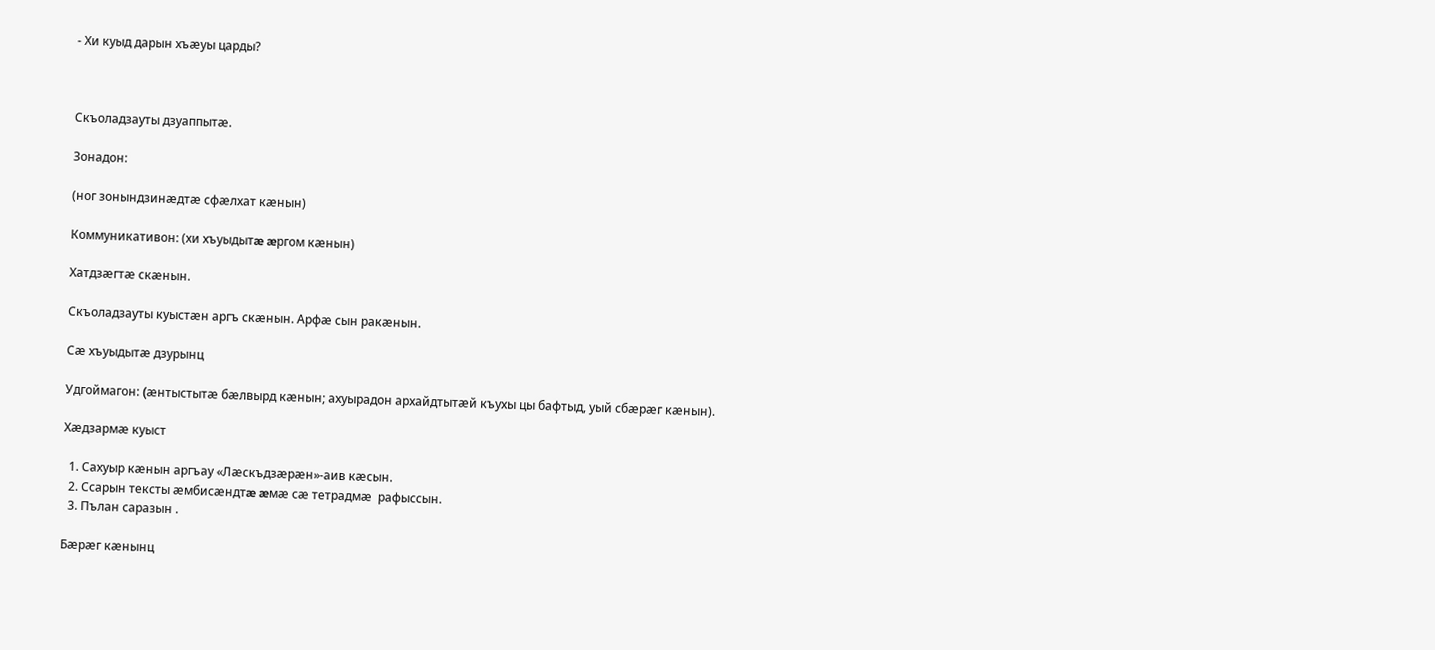- Хи куыд дарын хъӕуы царды?



Скъоладзауты дзуаппытæ.

Зонадон:

(ног зонындзинæдтæ сфæлхат кæнын)

Коммуникативон: (хи хъуыдытæ æргом кæнын)

Хатдзæгтæ скæнын.

Скъоладзауты куыстӕн аргъ скӕнын. Арфӕ сын ракӕнын.

Сæ хъуыдытæ дзурынц

Удгоймагон: (æнтыстытæ бæлвырд кæнын; ахуырадон архайдтытæй къухы цы бафтыд, уый сбæрæг кæнын).

Хæдзармæ куыст

  1. Сахуыр кæнын аргъау «Лæскъдзæрæн»-аив кæсын.
  2. Ссарын тексты æмбисæндтæ æмæ сæ тетрадмæ  рафыссын.
  3. Пълан саразын .

Бæрæг кæнынц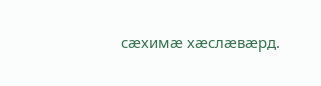сæхимæ хæслæвæрд.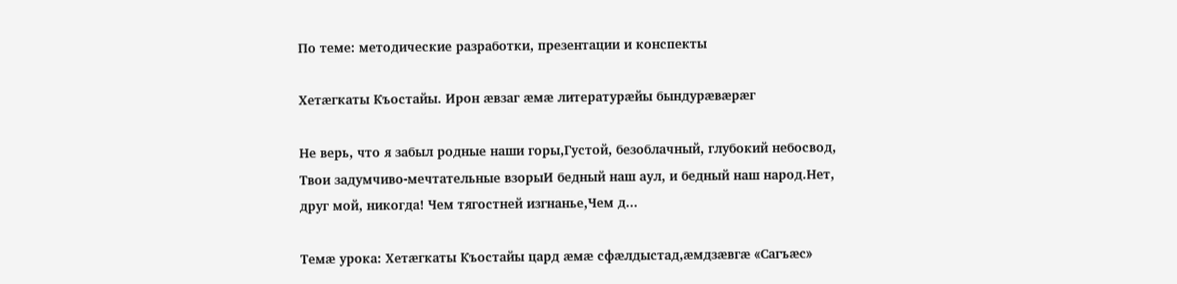По теме: методические разработки, презентации и конспекты

Хетæгкаты Къостайы. Ирон æвзаг æмæ литературæйы бындурæвæрæг

Не верь, что я забыл родные наши горы,Густой, безоблачный, глубокий небосвод, Твои задумчиво-мечтательные взорыИ бедный наш аул, и бедный наш народ.Нет, друг мой, никогда! Чем тягостней изгнанье,Чем д...

Темæ урока: Хетæгкаты Къостайы цард æмæ сфæлдыстад,æмдзæвгæ «Сагъæс»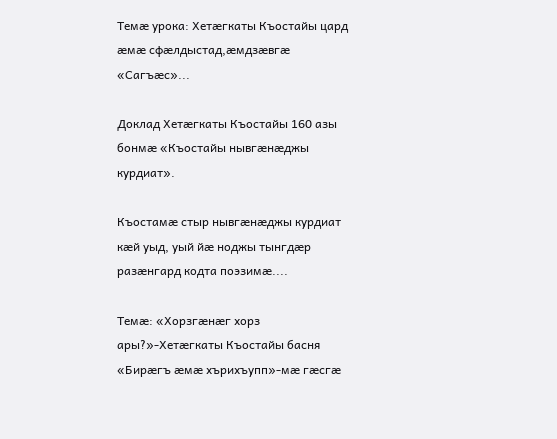Темæ урока: Хетæгкаты Къостайы цард æмæ сфæлдыстад,æмдзæвгæ «Сагъæс»...

Доклад Хетæгкаты Къостайы 160 азы бонмæ «Къостайы нывгæнæджы курдиат».

Къостамæ стыр нывгæнæджы курдиат кæй уыд, уый йæ ноджы тынгдæр разæнгард кодта поэзимæ....

Темæ: «Хорзгæнæг хорз ары?»-Хетæгкаты Къостайы басня «Бирæгъ æмæ хърихъупп»-мæ гæсгæ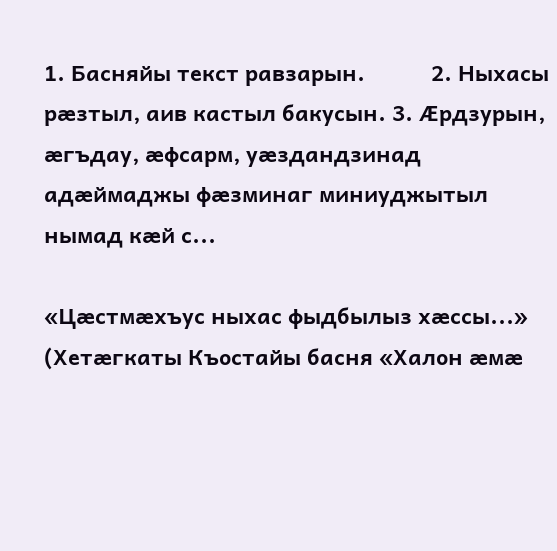1. Басняйы текст равзарын.           2. Ныхасы рæзтыл, аив кастыл бакусын. 3. Æрдзурын, æгъдау, æфсарм, уæздандзинад адæймаджы фæзминаг миниуджытыл нымад кæй с...

«Цæстмæхъус ныхас фыдбылыз хæссы...» (Хетæгкаты Къостайы басня «Халон æмæ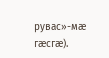рувас»-мæ гæсгæ).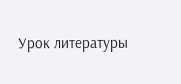Урок литературы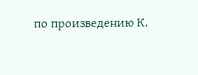по произведению К.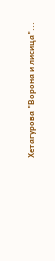Хетагурова "Ворона и лисица"...